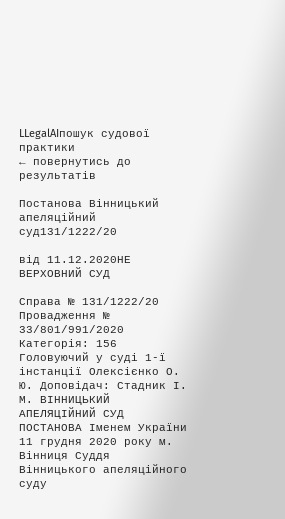LLegalAIпошук судової практики
← повернутись до результатів

Постанова Вінницький апеляційний суд131/1222/20

від 11.12.2020НЕ ВЕРХОВНИЙ СУД

Справа № 131/1222/20 Провадження № 33/801/991/2020 Категорія: 156 Головуючий у суді 1-ї інстанції Олексієнко О. Ю. Доповідач: Стадник І. М. ВІННИЦЬКИЙ АПЕЛЯЦІЙНИЙ СУД ПОСТАНОВА Іменем України 11 грудня 2020 року м. Вінниця Суддя Вінницького апеляційного суду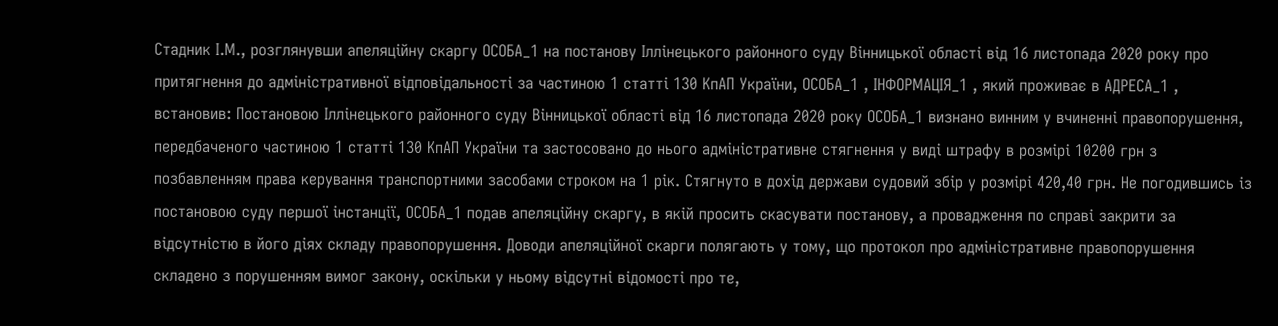Стадник І.М., розглянувши апеляційну скаргу ОСОБА_1 на постанову Іллінецького районного суду Вінницької області від 16 листопада 2020 року про притягнення до адміністративної відповідальності за частиною 1 статті 130 КпАП України, ОСОБА_1 , ІНФОРМАЦІЯ_1 , який проживає в АДРЕСА_1 , встановив: Постановою Іллінецького районного суду Вінницької області від 16 листопада 2020 року ОСОБА_1 визнано винним у вчиненні правопорушення, передбаченого частиною 1 статті 130 КпАП України та застосовано до нього адміністративне стягнення у виді штрафу в розмірі 10200 грн з позбавленням права керування транспортними засобами строком на 1 рік. Стягнуто в дохід держави судовий збір у розмірі 420,40 грн. Не погодившись із постановою суду першої інстанції, ОСОБА_1 подав апеляційну скаргу, в якій просить скасувати постанову, а провадження по справі закрити за відсутністю в його діях складу правопорушення. Доводи апеляційної скарги полягають у тому, що протокол про адміністративне правопорушення складено з порушенням вимог закону, оскільки у ньому відсутні відомості про те,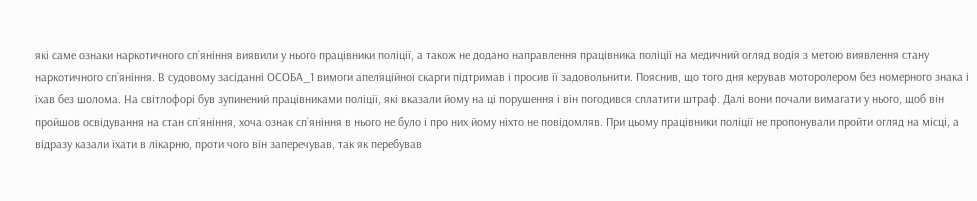які саме ознаки наркотичного сп`яніння виявили у нього працівники поліції, а також не додано направлення працівника поліції на медичний огляд водія з метою виявлення стану наркотичного сп`яніння. В судовому засіданні ОСОБА_1 вимоги апеляційної скарги підтримав і просив її задовольнити. Пояснив, що того дня керував моторолером без номерного знака і їхав без шолома. На світлофорі був зупинений працівниками поліції, які вказали йому на ці порушення і він погодився сплатити штраф. Далі вони почали вимагати у нього, щоб він пройшов освідування на стан сп`яніння, хоча ознак сп`яніння в нього не було і про них йому ніхто не повідомляв. При цьому працівники поліції не пропонували пройти огляд на місці, а відразу казали їхати в лікарню, проти чого він заперечував, так як перебував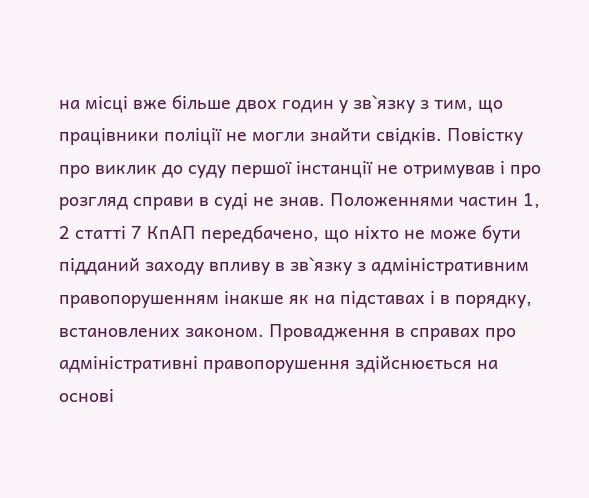на місці вже більше двох годин у зв`язку з тим, що працівники поліції не могли знайти свідків. Повістку про виклик до суду першої інстанції не отримував і про розгляд справи в суді не знав. Положеннями частин 1, 2 статті 7 КпАП передбачено, що ніхто не може бути підданий заходу впливу в зв`язку з адміністративним правопорушенням інакше як на підставах і в порядку, встановлених законом. Провадження в справах про адміністративні правопорушення здійснюється на основі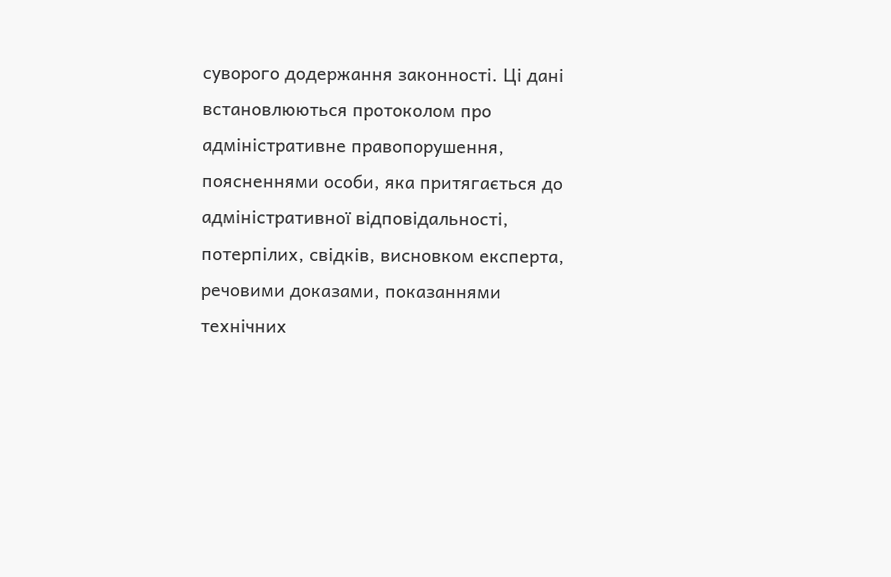суворого додержання законності. Ці дані встановлюються протоколом про адміністративне правопорушення, поясненнями особи, яка притягається до адміністративної відповідальності, потерпілих, свідків, висновком експерта, речовими доказами, показаннями технічних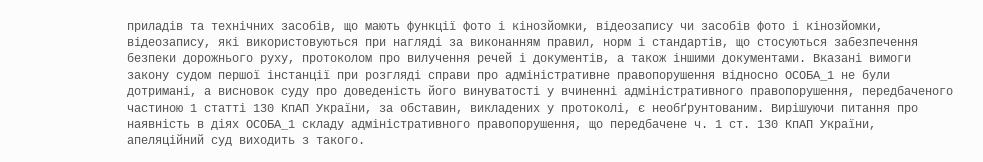приладів та технічних засобів, що мають функції фото і кінозйомки, відеозапису чи засобів фото і кінозйомки, відеозапису, які використовуються при нагляді за виконанням правил, норм і стандартів, що стосуються забезпечення безпеки дорожнього руху, протоколом про вилучення речей і документів, а також іншими документами. Вказані вимоги закону судом першої інстанції при розгляді справи про адміністративне правопорушення відносно ОСОБА_1 не були дотримані, а висновок суду про доведеність його винуватості у вчиненні адміністративного правопорушення, передбаченого частиною 1 статті 130 КпАП України, за обставин, викладених у протоколі, є необґрунтованим. Вирішуючи питання про наявність в діях ОСОБА_1 складу адміністративного правопорушення, що передбачене ч. 1 ст. 130 КпАП України, апеляційний суд виходить з такого.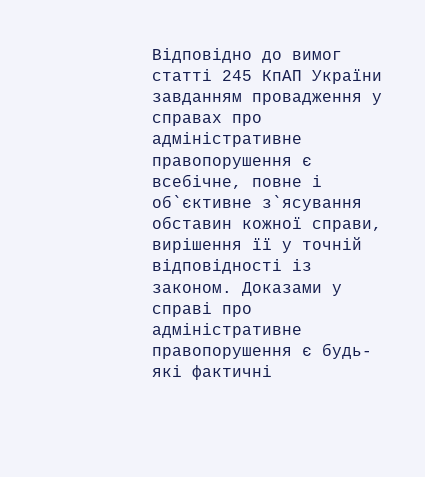Відповідно до вимог статті 245 КпАП України завданням провадження у справах про адміністративне правопорушення є всебічне, повне і об`єктивне з`ясування обставин кожної справи, вирішення її у точній відповідності із законом. Доказами у справі про адміністративне правопорушення є будь-які фактичні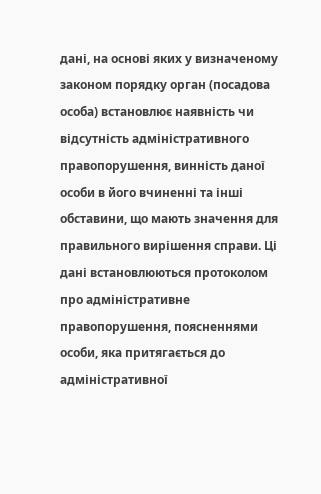дані, на основі яких у визначеному законом порядку орган (посадова особа) встановлює наявність чи відсутність адміністративного правопорушення, винність даної особи в його вчиненні та інші обставини, що мають значення для правильного вирішення справи. Ці дані встановлюються протоколом про адміністративне правопорушення, поясненнями особи, яка притягається до адміністративної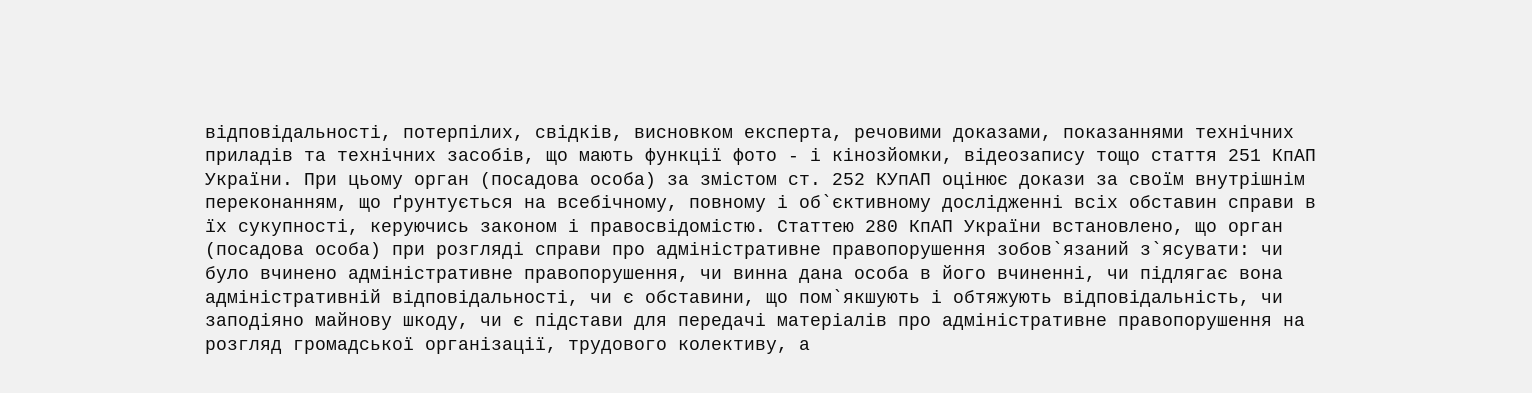відповідальності, потерпілих, свідків, висновком експерта, речовими доказами, показаннями технічних приладів та технічних засобів, що мають функції фото - і кінозйомки, відеозапису тощо стаття 251 КпАП України. При цьому орган (посадова особа) за змістом ст. 252 КУпАП оцінює докази за своїм внутрішнім переконанням, що ґрунтується на всебічному, повному і об`єктивному дослідженні всіх обставин справи в їх сукупності, керуючись законом і правосвідомістю. Статтею 280 КпАП України встановлено, що орган (посадова особа) при розгляді справи про адміністративне правопорушення зобов`язаний з`ясувати: чи було вчинено адміністративне правопорушення, чи винна дана особа в його вчиненні, чи підлягає вона адміністративній відповідальності, чи є обставини, що пом`якшують і обтяжують відповідальність, чи заподіяно майнову шкоду, чи є підстави для передачі матеріалів про адміністративне правопорушення на розгляд громадської організації, трудового колективу, а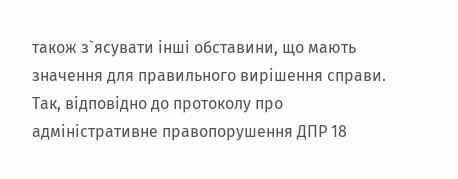також з`ясувати інші обставини, що мають значення для правильного вирішення справи. Так, відповідно до протоколу про адміністративне правопорушення ДПР 18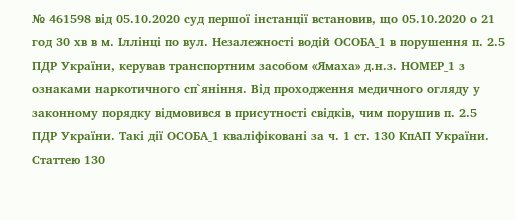№ 461598 від 05.10.2020 суд першої інстанції встановив, що 05.10.2020 о 21 год 30 хв в м. Іллінці по вул. Незалежності водій ОСОБА_1 в порушення п. 2.5 ПДР України, керував транспортним засобом «Ямаха» д.н.з. НОМЕР_1 з ознаками наркотичного сп`яніння. Від проходження медичного огляду у законному порядку відмовився в присутності свідків, чим порушив п. 2.5 ПДР України. Такі дії ОСОБА_1 кваліфіковані за ч. 1 ст. 130 КпАП України. Статтею 130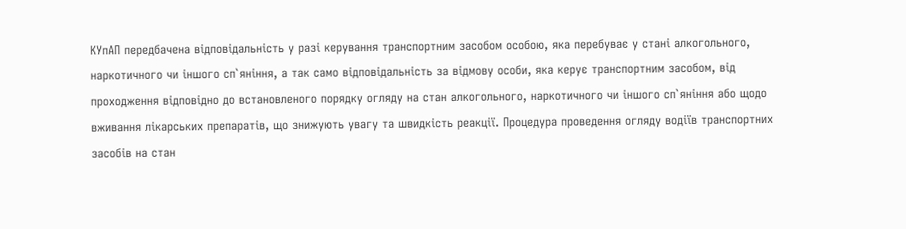КУпАП передбачена відповідальність у разі керування транспортним засобом особою, яка перебуває у стані алкогольного, наркотичного чи іншого сп`яніння, а так само відповідальність за відмову особи, яка керує транспортним засобом, від проходження відповідно до встановленого порядку огляду на стан алкогольного, наркотичного чи іншого сп`яніння або щодо вживання лікарських препаратів, що знижують увагу та швидкість реакції. Процедура проведення огляду водіїв транспортних засобів на стан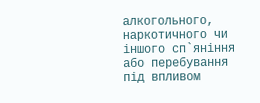алкогольного, наркотичного чи іншого сп`яніння або перебування під впливом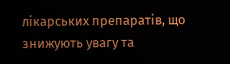лікарських препаратів, що знижують увагу та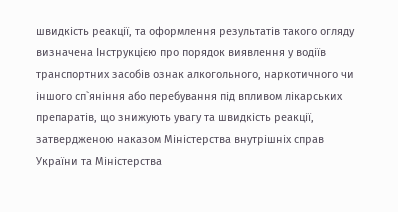швидкість реакції, та оформлення результатів такого огляду визначена Інструкцією про порядок виявлення у водіїв транспортних засобів ознак алкогольного, наркотичного чи іншого сп`яніння або перебування під впливом лікарських препаратів, що знижують увагу та швидкість реакції, затвердженою наказом Міністерства внутрішніх справ України та Міністерства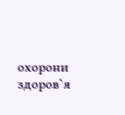охорони здоров`я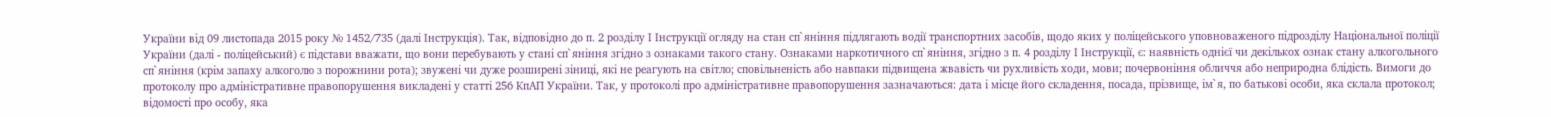України від 09 листопада 2015 року № 1452/735 (далі Інструкція). Так, відповідно до п. 2 розділу І Інструкції огляду на стан сп`яніння підлягають водії транспортних засобів, щодо яких у поліцейського уповноваженого підрозділу Національної поліції України (далі - поліцейський) є підстави вважати, що вони перебувають у стані сп`яніння згідно з ознаками такого стану. Ознаками наркотичного сп`яніння, згідно з п. 4 розділу І Інструкції, є: наявність однієї чи декількох ознак стану алкогольного сп`яніння (крім запаху алкоголю з порожнини рота); звужені чи дуже розширені зіниці, які не реагують на світло; сповільненість або навпаки підвищена жвавість чи рухливість ходи, мови; почервоніння обличчя або неприродна блідість. Вимоги до протоколу про адміністративне правопорушення викладені у статті 256 КпАП України. Так, у протоколі про адміністративне правопорушення зазначаються: дата і місце його складення, посада, прізвище, ім`я, по батькові особи, яка склала протокол; відомості про особу, яка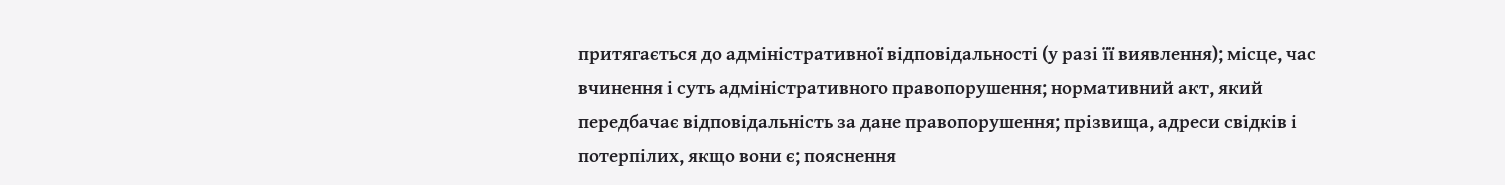притягається до адміністративної відповідальності (у разі її виявлення); місце, час вчинення і суть адміністративного правопорушення; нормативний акт, який передбачає відповідальність за дане правопорушення; прізвища, адреси свідків і потерпілих, якщо вони є; пояснення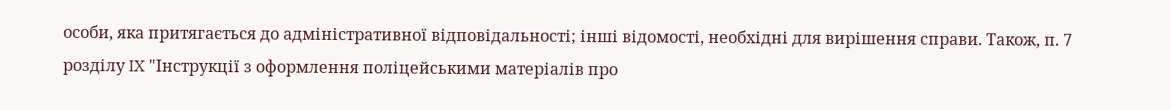особи, яка притягається до адміністративної відповідальності; інші відомості, необхідні для вирішення справи. Також, п. 7 розділу IX "Інструкції з оформлення поліцейськими матеріалів про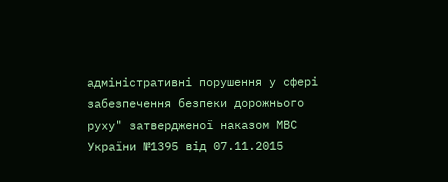адміністративні порушення у сфері забезпечення безпеки дорожнього руху" затвердженої наказом МВС України №1395 від 07.11.2015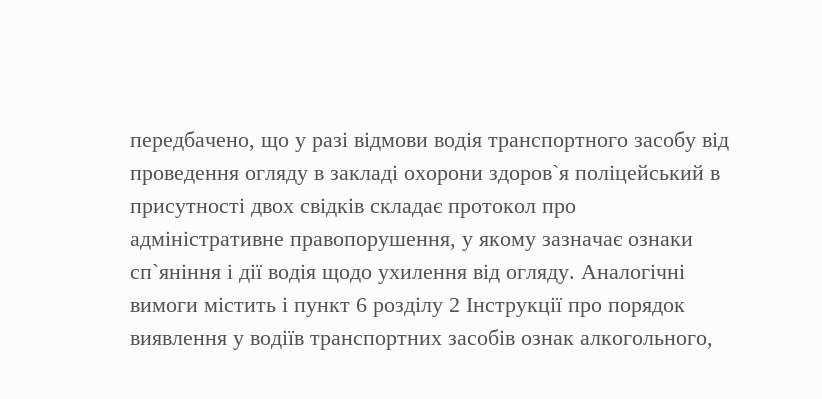передбачено, що у разі відмови водія транспортного засобу від проведення огляду в закладі охорони здоров`я поліцейський в присутності двох свідків складає протокол про адміністративне правопорушення, у якому зазначає ознаки сп`яніння і дії водія щодо ухилення від огляду. Аналогічні вимоги містить і пункт 6 розділу 2 Інструкції про порядок виявлення у водіїв транспортних засобів ознак алкогольного,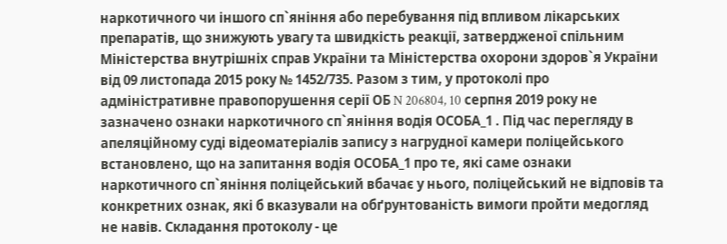наркотичного чи іншого сп`яніння або перебування під впливом лікарських препаратів, що знижують увагу та швидкість реакції, затвердженої спільним Міністерства внутрішніх справ України та Міністерства охорони здоров`я України від 09 листопада 2015 року № 1452/735. Разом з тим, у протоколі про адміністративне правопорушення серії ОБ N 206804, 10 серпня 2019 року не зазначено ознаки наркотичного сп`яніння водія ОСОБА_1 . Під час перегляду в апеляційному суді відеоматеріалів запису з нагрудної камери поліцейського встановлено, що на запитання водія ОСОБА_1 про те, які саме ознаки наркотичного сп`яніння поліцейський вбачає у нього, поліцейський не відповів та конкретних ознак, які б вказували на обґрунтованість вимоги пройти медогляд не навів. Складання протоколу - це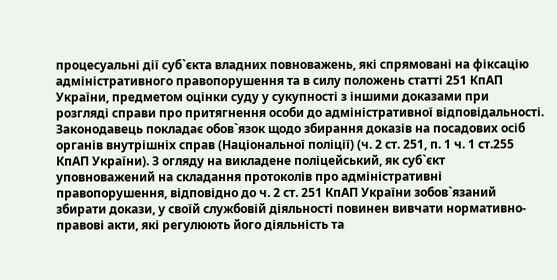процесуальні дії суб`єкта владних повноважень, які спрямовані на фіксацію адміністративного правопорушення та в силу положень статті 251 КпАП України, предметом оцінки суду у сукупності з іншими доказами при розгляді справи про притягнення особи до адміністративної відповідальності. Законодавець покладає обов`язок щодо збирання доказів на посадових осіб органів внутрішніх справ (Національної поліції) (ч. 2 ст. 251, п. 1 ч. 1 ст.255 КпАП України). З огляду на викладене поліцейський, як суб`єкт уповноважений на складання протоколів про адміністративні правопорушення, відповідно до ч. 2 ст. 251 КпАП України зобов`язаний збирати докази, у своїй службовій діяльності повинен вивчати нормативно-правові акти, які регулюють його діяльність та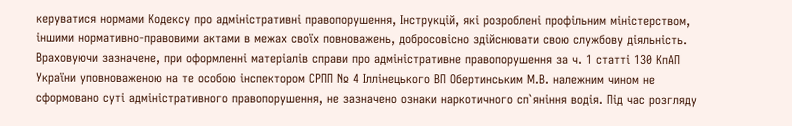керуватися нормами Кодексу про адміністративні правопорушення, Інструкцій, які розроблені профільним міністерством, іншими нормативно-правовими актами в межах своїх повноважень, добросовісно здійснювати свою службову діяльність. Враховуючи зазначене, при оформленні матеріалів справи про адміністративне правопорушення за ч. 1 статті 130 КпАП України уповноваженою на те особою інспектором СРПП № 4 Іллінецького ВП Обертинським М.В. належним чином не сформовано суті адміністративного правопорушення, не зазначено ознаки наркотичного сп`яніння водія. Під час розгляду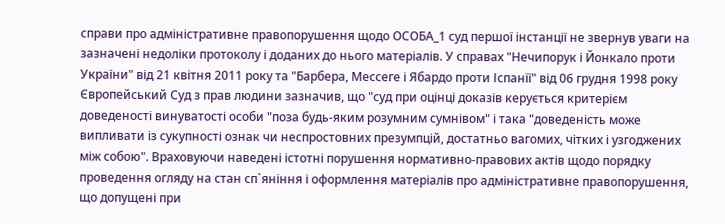справи про адміністративне правопорушення щодо ОСОБА_1 суд першої інстанції не звернув уваги на зазначені недоліки протоколу і доданих до нього матеріалів. У справах "Нечипорук і Йонкало проти України" від 21 квітня 2011 року та "Барбера, Мессеге і Ябардо проти Іспанїї" від 06 грудня 1998 року Європейський Суд з прав людини зазначив, що "суд при оцінці доказів керується критерієм доведеності винуватості особи "поза будь-яким розумним сумнівом" і така "доведеність може випливати із сукупності ознак чи неспростовних презумпцій, достатньо вагомих, чітких і узгоджених між собою". Враховуючи наведені істотні порушення нормативно-правових актів щодо порядку проведення огляду на стан сп`яніння і оформлення матеріалів про адміністративне правопорушення, що допущені при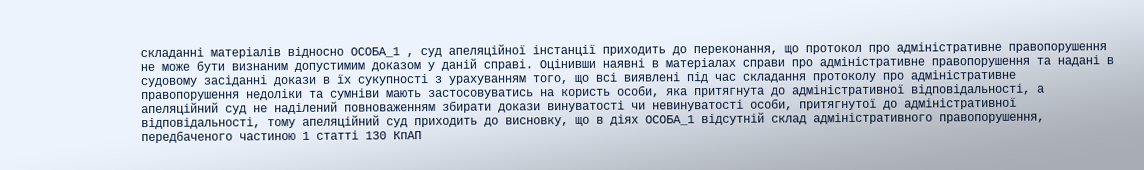складанні матеріалів відносно ОСОБА_1 , суд апеляційної інстанції приходить до переконання, що протокол про адміністративне правопорушення не може бути визнаним допустимим доказом у даній справі. Оцінивши наявні в матеріалах справи про адміністративне правопорушення та надані в судовому засіданні докази в їх сукупності з урахуванням того, що всі виявлені під час складання протоколу про адміністративне правопорушення недоліки та сумніви мають застосовуватись на користь особи, яка притягнута до адміністративної відповідальності, а апеляційний суд не наділений повноваженням збирати докази винуватості чи невинуватості особи, притягнутої до адміністративної відповідальності, тому апеляційний суд приходить до висновку, що в діях ОСОБА_1 відсутній склад адміністративного правопорушення, передбаченого частиною 1 статті 130 КпАП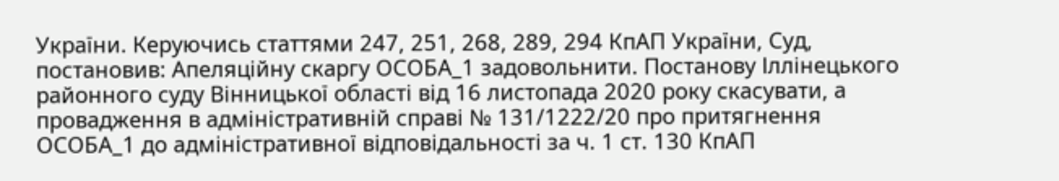України. Керуючись статтями 247, 251, 268, 289, 294 КпАП України, Суд, постановив: Апеляційну скаргу ОСОБА_1 задовольнити. Постанову Іллінецького районного суду Вінницької області від 16 листопада 2020 року скасувати, а провадження в адміністративній справі № 131/1222/20 про притягнення ОСОБА_1 до адміністративної відповідальності за ч. 1 ст. 130 КпАП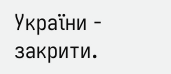України - закрити.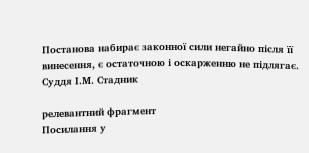Постанова набирає законної сили негайно після її винесення, є остаточною і оскарженню не підлягає. Суддя І.М. Стадник

релевантний фрагмент
Посилання у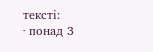тексті:
· понад 3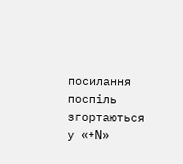посилання поспіль згортаються у «+N»